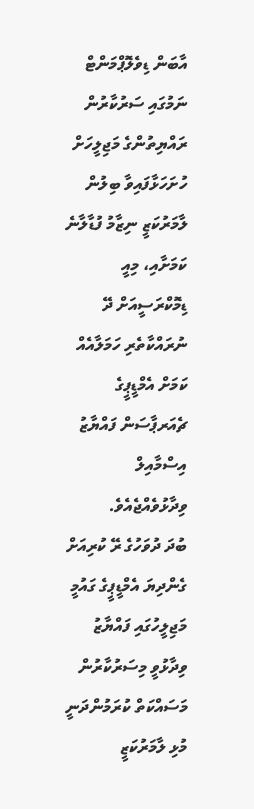އާބަން ޑިވެލޮޕްމަންޓް ނަމުގައި ސަރުކާރުން ރައްޔިތުންގެ މަޖިލީހަށް ހުށަހަޅާފައިވާ ބިލުން ލާމަރުކަޒީ ނިޒާމު ފުޑާލާނެ ކަމަށާއި، މިއީ ޑިމޮކްރަސީއަށް ދޭ ނުރައްކާތެރި ހަމަލާއެއް ކަމަށް އެމްޑީޕީގެ ޗެއަރޕާސަން ފައްޔާޒު އިސްމާއިލް ވިދާޅުވެއްޖެއެވެ.
ބުދަ ދުވަހުގެ ރޭ ކުރިއަށް ގެންދިޔަ އެމްޑީޕީގެ ގައުމީ މަޖިލީހުގައި ފައްޔާޒު ވިދާޅުވީ މިސަރުކާރުން މަސައްކަތް ކުރަމުންދަނީ މުޅި ލާމަރުކަޒީ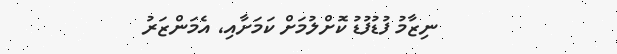ނިޒާމު ފުޑުފުޑު ކޮށްލުމަށް ކަމަށާއި، އެމަންޒަރު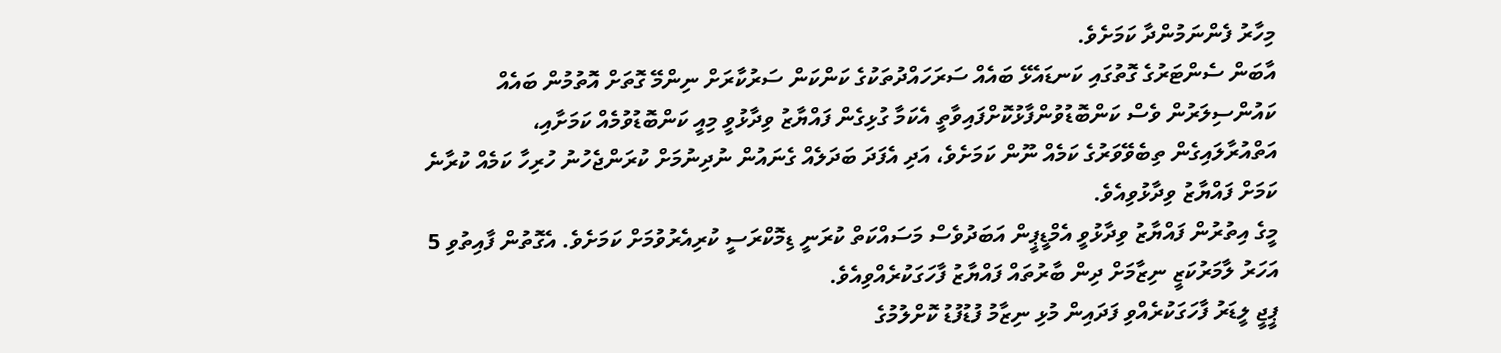މިހާރު ފެންނަމުންދާ ކަމަށެވެ.
އާބަން ސެންޓަރުގެ ގޮތުގައި ކަނޑައެޅޭ ބައެއް ސަރަހައްދުތަކުގެ ކަންކަން ސަރުކާރަށް ނިންމޭ ގޮތަށް އޮތުމުން ބައެއް ކައުންސިލަރުން ވެސް ކަންބޮޑުވުންފާޅުކޮށްފައިވާތީ އެކަމާ ގުޅިގެން ފައްޔާޒު ވިދާޅުވީ މިއީ ކަންބޮޑުވުމެއް ކަމަށާއި، އަތްއުރާލައިގެން ތިބެވޭވަރުގެ ކަމެއް ނޫން ކަމަށެވެ، އަދި އެފަދަ ބަދަލެއް ގެނައުން ނުދިނުމަށް ކުރަންޖެހުނު ހުރިހާ ކަމެއް ކުރާނެ ކަމަށް ފައްޔާޒު ވިދާޅުވިއެވެ.
މީގެ އިތުރުން ފައްޔާޒު ވިދާޅުވީ އެމްޑީޕީން އަބަދުވެސް މަސައްކަތް ކުރަނީ ޑިމޮކްރަސީ ކުރިއެރުވުމަށް ކަމަށެވެ. އެގޮތުން ފާއިތުވި 5 އަހަރު ލާމަރުކަޒީ ނިޒާމަށް ދިން ބާރުތައް ފައްޔާޒު ފާހަގަކުރެއްވިއެވެ.
ޕީޖީ ލީޑަރު ފާހަގަކުރެއްވި ފަދައިން މުޅި ނިޒާމު ފުޑުފުޑު ކޮށްލުމުގެ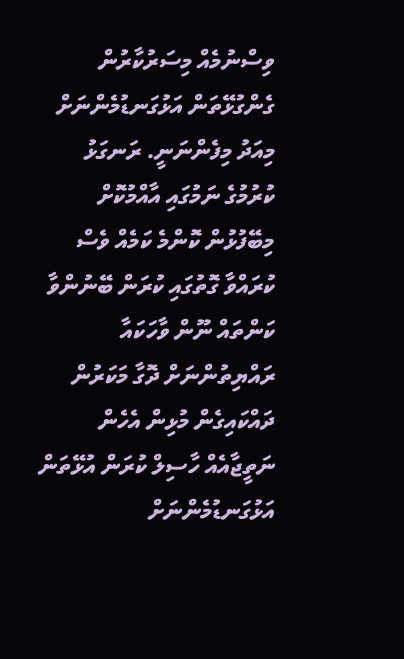ވިސްނުމެއް މިސަރުކާރުން ގެންގުޅޭތަން އަޅުގަނޑުމެންނަށް މިއަދު މިފެންނަނީ. ރަނގަޅު ކުރުމުގެ ނަމުގައި އާއްމުކޮށް މިބޭފުޅުން ކޮންމެ ކަމެއް ވެސް ކުރައްވާ ގޮތުގައި ކުރަން ބޭނުންވާ ކަންތައް ނޫން ވާހަކައާ ރައްޔިތުންނަށް ދޮގާ މަކަރުން ދައްކައިގެން މުޅިން އެހެން ނަތީޖާއެއް ހާސިލް ކުރަން އުޅޭތަން އަޅުގަނޑުމެންނަށް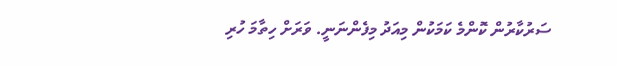ސަރުކާރުން ކޮންމެ ކަމަކުން މިއަދު މިފެންނަނީ. ވަރަށް ހިތާމަ ހުރި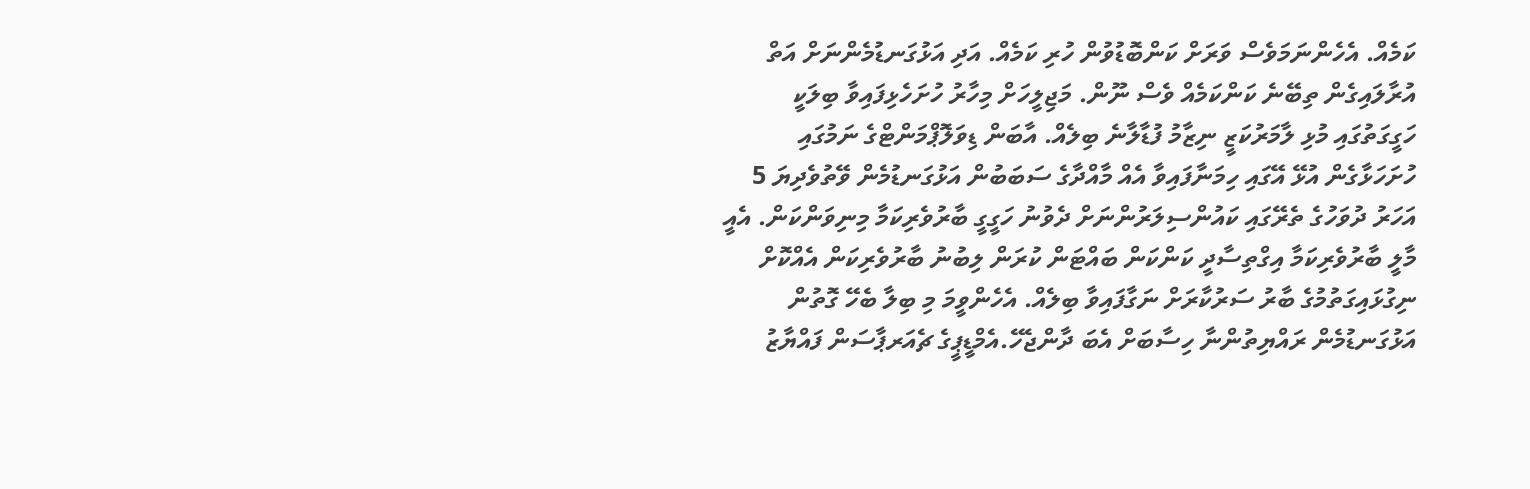ކަމެއް. އެހެންނަމަވެސް ވަރަށް ކަންބޮޑުވުން ހުރި ކަމެއް. އަދި އަޅުގަނޑުމެންނަށް އަތް އުރާލައިގެން ތިބޭނެ ކަންކަމެއް ވެސް ނޫން. މަޖިލީހަށް މިހާރު ހުށަހެޅިފައިވާ ބިލަކީ ހަގީގަތުގައި މުޅި ލާމަރުކަޒީ ނިޒާމު ފުޑާލާނެ ބިލެއް. އާބަން ޑިވަލޮޕްމަންޓްގެ ނަމުގައި ހުށަހަޅާގެން އުޅޭ އޭގައި ހިމަނާފައިވާ އެއް މާއްދާގެ ސަބަބުން އަޅުގަނޑުމެން ވޭތުވެދިޔަ 5 އަހަރު ދުވަހުގެ ތެރޭގައި ކައުންސިލަރުންނަށް ދެވުނު ހަގީގީ ބާރުވެރިކަމާ މިނިވަންކަން. އެއީ މާލީ ބާރުވެރިކަމާ އިގްތިސާދީ ކަންކަން ބައްޓަން ކުރަން ލިބުނު ބާރުވެރިކަން އެއްކޮށް ނިގުޅައިގަތުމުގެ ބާރު ސަރުކާރަށް ނަގާފައިވާ ބިލެއް. އެހެންވީމަ މި ބިލާ ބެހޭ ގޮތުން އަޅުގަނޑުމެން ރައްޔިތުންނާ ހިސާބަށް އެބަ ދާންޖެހޭ.އެމްޑީޕީގެ ޗެއަރޕާސަން ފައްޔާޒު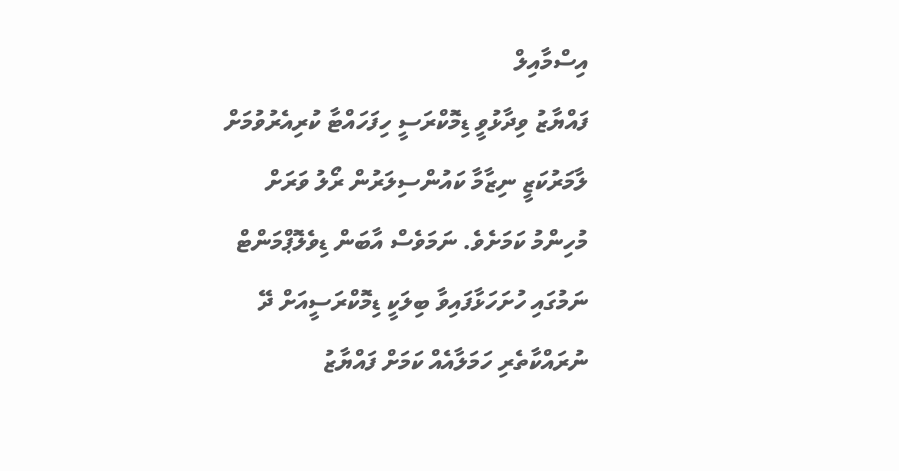އިސްމާއިލް
ފައްޔާޒު ވިދާޅުވީ ޑިމޮކްރަސީ ހިފަހައްޓާ ކުރިއެރުވުމަށް ލާމަރުކަޒީ ނިޒާމާ ކައުންސިލަރުން ރޯލު ވަރަށް މުހިންމު ކަމަށެވެ. ނަމަވެސް އާބަން ޑިވެލޮޕްމަންޓް ނަމުގައި ހުށަހަޅާފައިވާ ބިލަކީ ޑިމޮކްރަސީއަށް ދޭ ނުރައްކާތެރި ހަމަލާއެއް ކަމަށް ފައްޔާޒު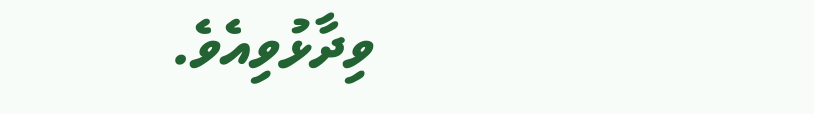ވިދާޅުވިއެވެ.